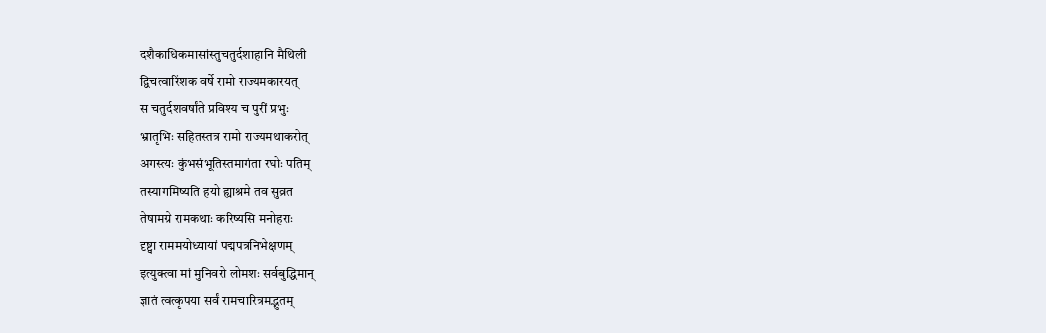दशैकाधिकमासांस्तुचतुर्दशाहानि मैथिली
द्विचत्वारिंशक वर्षे रामो राज्यमकारयत्
स चतुर्दशवर्षांते प्रविश्य च पुरीं प्रभुः
भ्रातृभिः सहितस्तत्र रामो राज्यमथाकरोत्
अगस्त्यः कुंभसंभूतिस्तमागंता रघोः पतिम्
तस्यागमिष्यति हयो ह्याश्रमे तव सुव्रत
तेषामग्रे रामकथाः करिष्यसि मनोहराः
दृष्ट्वा राममयोध्यायां पद्मपत्रनिभेक्षणम्
इत्युक्त्वा मां मुनिवरो लोमशः सर्वबुद्धिमान्
ज्ञातं त्वत्कृपया सर्वं रामचारित्रमद्भुतम्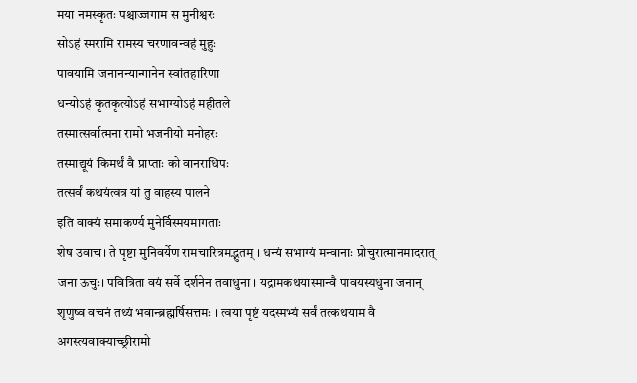मया नमस्कृतः पश्चाज्जगाम स मुनीश्वरः
सोऽहं स्मरामि रामस्य चरणावन्वहं मुहुः
पावयामि जनानन्यान्गानेन स्वांतहारिणा
धन्योऽहं कृतकृत्योऽहं सभाग्योऽहं महीतले
तस्मात्सर्वात्मना रामो भजनीयो मनोहरः
तस्माद्यूयं किमर्थं वै प्राप्ताः को वानराधिपः
तत्सर्वं कथयंत्वत्र यां तु वाहस्य पालने
इति वाक्यं समाकर्ण्य मुनेर्विस्मयमागताः
शेष उवाच। ते पृष्टा मुनिवर्येण रामचारित्रमद्भुतम् । धन्यं सभाग्यं मन्वानाः प्रोचुरात्मानमादरात्
जना ऊचुः। पवित्रिता वयं सर्वे दर्शनेन तवाधुना । यद्रामकथयास्मान्वै पावयस्यधुना जनान्
शृणुष्व वचनं तथ्यं भवान्ब्रह्मर्षिसत्तमः । त्वया पृष्टं यदस्मभ्यं सर्वं तत्कथयाम वै
अगस्त्यवाक्याच्छ्रीरामो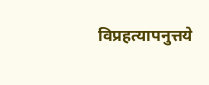विप्रहत्यापनुत्तये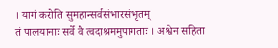। यागं करोति सुमहान्सर्वसंभारसंभृतम्
तं पालयानाः सर्वे वै त्वदाश्रममुपागताः । अश्वेन सहिता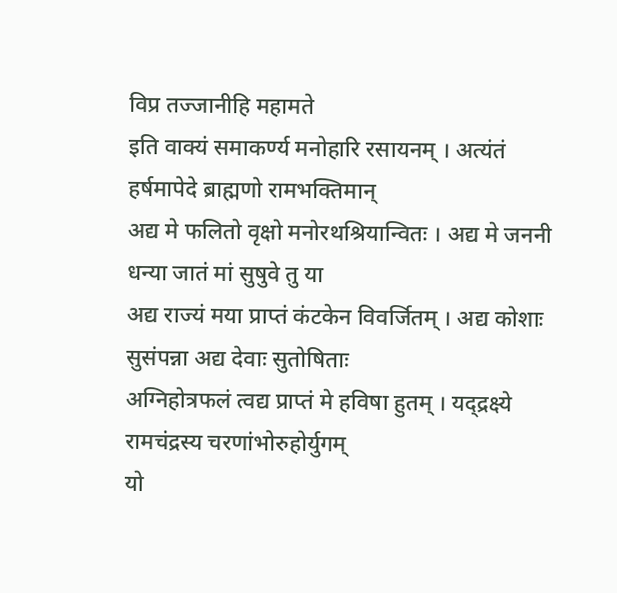विप्र तज्जानीहि महामते
इति वाक्यं समाकर्ण्य मनोहारि रसायनम् । अत्यंतं हर्षमापेदे ब्राह्मणो रामभक्तिमान्
अद्य मे फलितो वृक्षो मनोरथश्रियान्वितः । अद्य मे जननी धन्या जातं मां सुषुवे तु या
अद्य राज्यं मया प्राप्तं कंटकेन विवर्जितम् । अद्य कोशाः सुसंपन्ना अद्य देवाः सुतोषिताः
अग्निहोत्रफलं त्वद्य प्राप्तं मे हविषा हुतम् । यद्द्रक्ष्ये रामचंद्रस्य चरणांभोरुहोर्युगम्
यो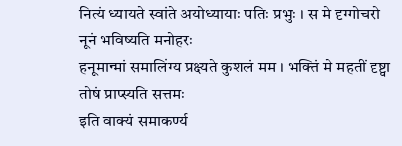नित्यं ध्यायते स्वांते अयोध्यायाः पतिः प्रभुः । स मे दृग्गोचरो नूनं भविष्यति मनोहरः
हनूमान्मां समालिंग्य प्रक्ष्यते कुशलं मम । भक्तिं मे महतीं दृष्ट्वा तोषं प्राप्स्यति सत्तमः
इति वाक्यं समाकर्ण्य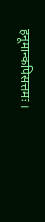हनूमान्कपिसत्तमः ।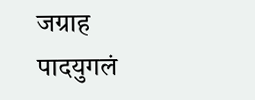जग्राह पादयुगलं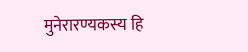मुनेरारण्यकस्य हि